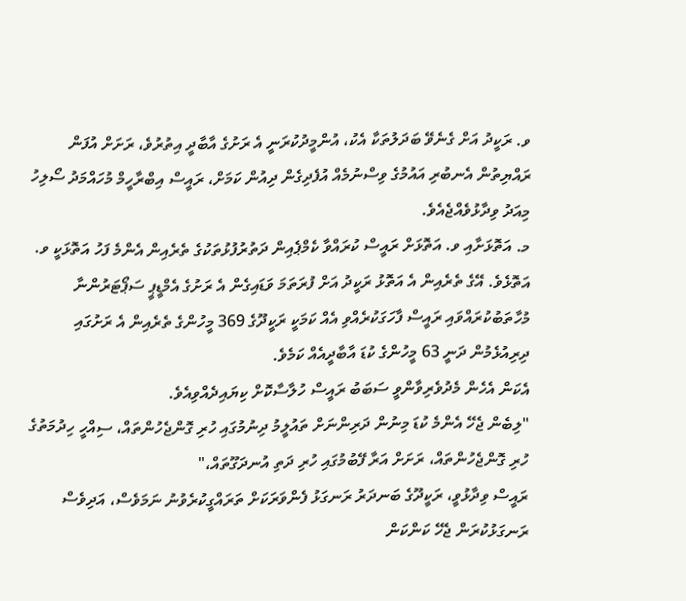ވ. ރަކީދު އަށް ގެނެވޭ ބަދަލުތަކާ އެކު، އުންމީދުކުރަނީ އެ ރަށުގެ އާބާދީ އިތުރުވެ، ރަށަށް އުފަން ރައްޔިތުން އެނބުރި އައުމުގެ ވިސްނުމެއް އުފެދިގެން ދިއުން ކަމަށް، ރައީސް އިބްރާހީމް މުހައްމަދު ސޯލިހު މިއަދު ވިދާޅުވެއްޖެއެވެ.
މ. އަތޮޅަށާއި ވ. އަތޮޅަށް ރައީސް ކުރައްވާ ކެމްޕެއިން ދަތުރުފުޅުތަކުގެ ތެރެއިން އެންމެ ފަހު އަތޮޅަކީ ވ. އަތޮޅެވެ. އޭގެ ތެރެއިން އެ އަތޮޅު ރަކީދު އަށް ފުރަތަމަ ވަޑައިގެން އެ ރަށުގެ އެމްޑީޕީ ސަޕޯޓަރުންނާ މުހާތަބުކުރައްވައި ރައީސް ފާހަގަކުރެއްވި އެއް ކަމަކީ ރަކީދޫގެ 369 މީހުންގެ ތެރެއިން އެ ރަށުގައި ދިރިއުޅެމުން ދަނީ 63 މީހުންގެ ކުޑަ އާބާދީއެއް ކަމެވެ.
އެކަން އެހެން މެދުވެރިވާންވީ ސަބަބު ރައީސް ހުލާސާކޮށް ކިޔައިދެއްވިއެވެ.
"ލިބެން ޖެހޭ އެންމެ ކުޑަ މިނުން ދަރިންނަށް ތައުލީމު ދިނުމުގައި ހުރި ގޮންޖެހުންތައް، ސިއްހީ ހިދުމަތުގެ ހުރި ގޮންޖެހުންތައް، ރަށަށް އަރާ ފޭބުމުގައި ހުރި ދަތި އުނދަގޫތައް،"
ރައީސް ވިދާޅުވީ، ރަކީދޫގެ ބަނދަރު ރަނގަޅު ފެންވަރަކަށް ތަރައްގީކުރެވުނު ނަމަވެސް، އަދިވެސް ރަނގަޅުކުރަން ޖެހޭ ކަންކަން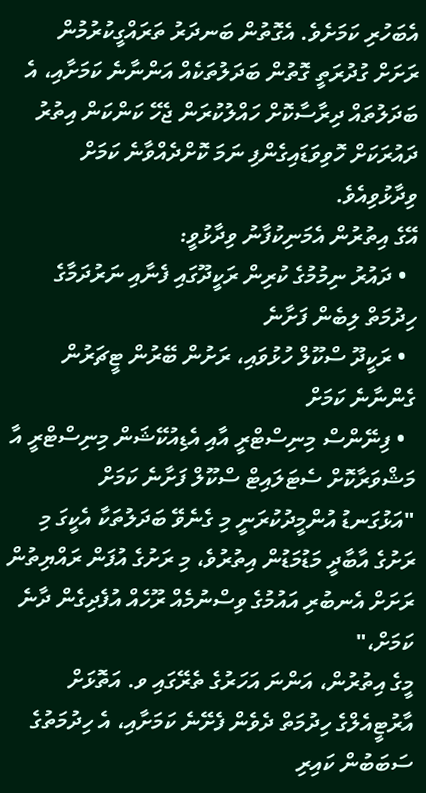އެބަހުރި ކަމަށެވެ. އެގޮތުން ބަނދަރު ތަރައްގީކުރުމުން ރަށަށް ގުދުރަތީ ގޮތުން ބަދަލުތަކެއް އަންނާނެ ކަމަށާއި، އެ ބަދަލުތައް ދިރާސާކޮށް ހައްލުކުރަން ޖެހޭ ކަންކަން އިތުރު ދައުރަކަށް ހޮވިވަޑައިގެންފި ނަމަ ކޮށްދެއްވާނެ ކަމަށް ވިދާޅުވިއެވެ.
އޭގެ އިތުރުން އެމަނިކުފާނު ވިދާޅުވީ:
  • ދައުރު ނިމުމުގެ ކުރިން ރަކީދޫގައި ފެނާއި ނަރުދަމާގެ ހިދުމަތް ލިބެން ފަށާނެ
  • ރަކީދޫ ސްކޫލް ހުޅުވައި، ރަށުން ބޭރުން ޓީޗަރުން ގެންނާނެ ކަމަށް
  • ފިނޭންސް މިނިސްޓްރީ އާއި އެޑިއުކޭޝަން މިނިސްޓްރީ އާ މަޝްވަރާކޮށް ސެޓަލައިޓް ސްކޫލް ފަށާނެ ކަމަށް
"އަޅުގަނޑު އުންމީދުކުރަނީ މި ގެނެވޭ ބަދަލުތަކާ އެކީގަ މި ރަށުގެ އާބާދީ މަޑުމަޑުން އިތުރުވެ، މި ރަށުގެ އުފަން ރައްޔިތުން ރަށަށް އެނބުރި އައުމުގެ ވިސްނުމެއް ރޫހެއް އުފެދިގެން ދާނެ ކަމަށް،"
މީގެ އިތުރުން، އަންނަ އަހަރުގެ ތެރޭގައި ވ. އަތޮޅަށް އާރުޓީއެލްގެ ހިދުމަތް ދެވެން ފެށޭނެ ކަމަށާއި، އެ ހިދުމަތުގެ ސަބަބުން ކައިރި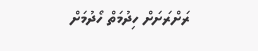ރަށްރަށަށް ހިދުމަތް ހޯދުމަށް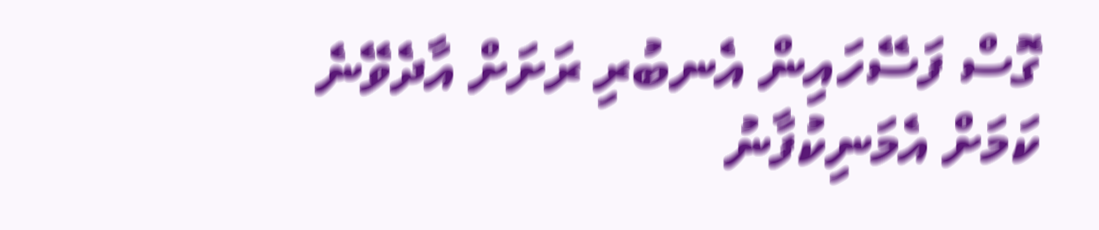ގޮސް ފަސޭހައިން އެނބުރި ރަށަށް އާދެވޭނެ ކަމަށް އެމަނިކުފާނު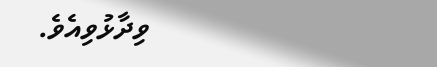ވިދާޅުވިއެވެ.